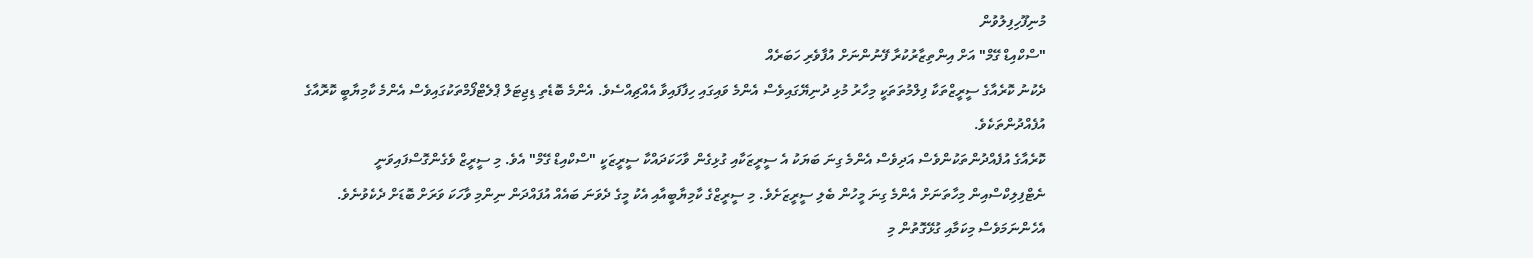މުނިފޫހިފިލުވުން
"ސްކްއިޑް ގޭމް" އަށް އިންތިޒާރުކުރާ ފޭނުންނަށް އުފާވެރި ހަބަރެއް
ދެކުނު ކޮރެއާގެ ސީރީޒްތަކާ ފިލްމުތަތަކީ މިހާރު މުޅި ދުނިޔޭގައިވެސް އެންމެ ވައިގައި ހިފާފައިވާ އެއްޗިއްސެވެ. އެންމެ ބޮޑެތި ޑިޖިޓަލް ޕްލެޓްފޯމްތަކުގައިވެސް އެންމެ ކާމިޔާބީ ކޮރޮއާގެ އުފެއްދުންތަކެވެ.
ކޮރެއާގެ އުފެއްދުންތަކުންވެސް އަދިވެސް އެންމެ ގިނަ ބަޔަކު އެ ސީރީޒަކާއި ގުޅިގެން ވާހަކަދައްކާ ސީރީޒަކީ "ސްކްއިޑް ގޭމް" އެވެ. މި ސީރީޒް ވެގެންގޮސްފައިވަނީ ނެޓްފިލިކްސްއިން މިހާތަނަށް އެންމެ ގިނަ މީހުން ބެލި ސީރީޒަށެވެ. މި ސީރީޒްގެ ކާމިޔާބީއާއި އެކު މީގެ ދެވަނަ ބައެއް އުފައްދަން ނިންމި ވާހަކަ ވަރަށް ބޮޑަށް ދެކެވުނެވެ. އެހެންނަމަވެސް މިކަމާއި ގުޅޭގޮތުން މި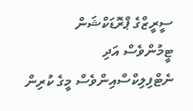ސީރީޒްގެ ޕްރޮޑަކްޝަން ޓީމުންވެސް އަދި ނެޓްފިލިކްސްއިންވެސް މީގެ ކުރިން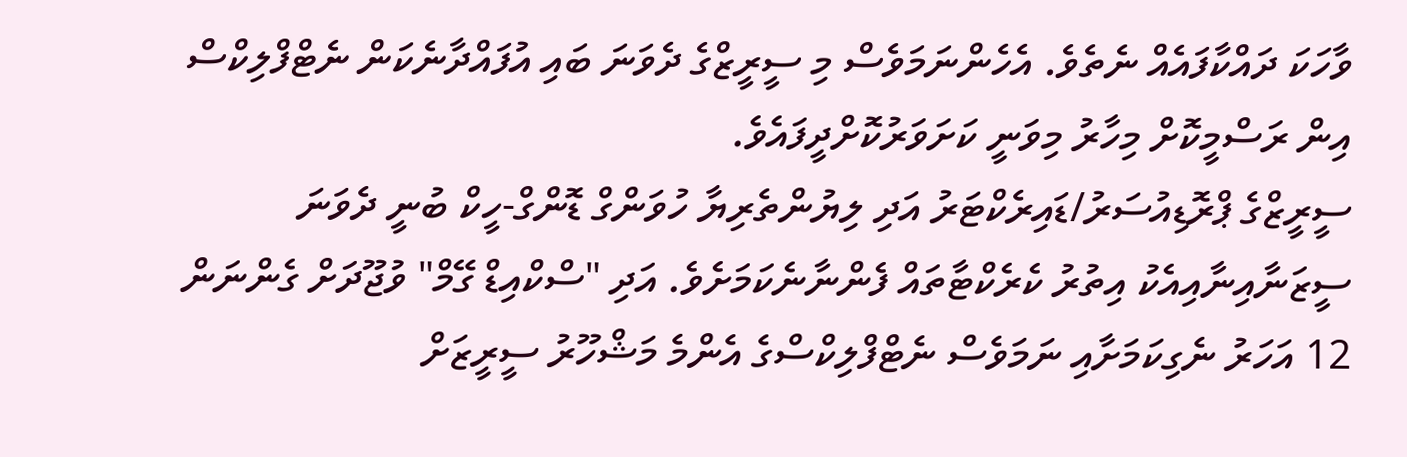ވާހަކަ ދައްކާފައެއް ނެތެވެ. އެހެންނަމަވެސް މި ސީރީޒްގެ ދެވަނަ ބައި އުފައްދާނެކަން ނެޓްފްލިކްސް އިން ރަސްމީކޮށް މިހާރު މިވަނީ ކަށަވަރުކޮށްދީފައެވެ.
ސީރީޒްގެ ޕްރޮޑިއުސަރު/ޑައިރެކްޓަރު އަދި ލިޔުންތެރިޔާ ހުވަންގް ޑޮންގް-ހީކް ބުނީ ދެވަނަ ސީޒަނާއިނާއިއެކު އިތުރު ކެރެކްޓާތައް ފެންނާނެކަމަށެވެ. އަދި "ސްކްއިޑް ގޭމް" ވުޖޫދަށް ގެންނަން 12 އަހަރު ނެގިކަމަށާއި ނަމަވެސް ނެޓްފްލިކްސްގެ އެންމެ މަޝްހޫރު ސީރީޒަށް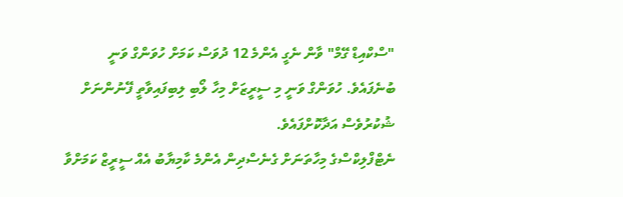"ސްކްއިޑް ގޭމް" ވާން ނެގީ އެންމެ 12 ދުވަސް ކަމަށް ހުވަންގް ވަނީ ބުނެފައެވެ. ހުވަންގް ވަނީ މި ސީރީޒަށް މިހާ ލޯބި ލިބިފައިވާތީ ފޭނުންނަށް ޝުކުރުވެސް އަދާކޮށްފައެވެ.
ނެޓްފްލިކްސްގެ މިހާތަނަށް ގެނެސްދިން އެންމެ ކާމިޔާބު އެއް ސީރީޒް ކަމަށްވާ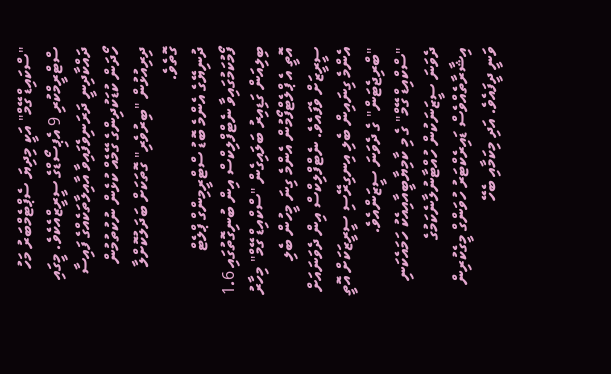"ސްކައިޑް ގޭމް" އަކީ މިދިޔަ ސެޕްޓެމްބަރު މަހު ސްޓްރީމްކުރި 9 އެޕިސޯޑްގެ ސީރީޒްއެކެވެ. މީގައި ދައްކާދިނީ ދަރަނިވެފައިވާ އާއިލާތަކެއްގެ ފައިސާ ހޯދަން ކުޑަކުދިންގެ ގޭމެއް ކުޅެން ނުކުތުމުން ދިރިއުޅުން "ބިރުވެރި" ގޮތަކަށް ބަދަލުކޮށްލާ ގޮތެވެ.
ދުނިޔޭގެ އެންމެ ބޮޑު ސްޓްރީމިންގް ޕްލެޓް ފޯމުކަމުގައިވާ ނެޓްފްލިކްސް އިން ބުނިގޮތުގައި 1.6 ބިލިއަން ގަޑިއިރު ބަލައިގެން "ސްކްއިޑް ގޭމް" މިހާރު އޮތީ އެ ޕްލެޓްފޯމުން އެންމެ ގިނަ މީހުން ބެލި ސީރީޒަށް ވެފައެވެ. ނެޓްފްލިކްސް އިން ދެވަނައަށް އެންމެ ގިނައިން ބެލި އިނގިރޭސި ސީރީޒަކަށް އޮތީ "ބްރިޖެޓަން" ގެ ދެވަނަ ސީޒަންއެވެ.
"ސްކްއިޑް ގޭމް" ގެ މި ކާމިޔާބީއާއިއެކު ހަމައެކަނި ދެވަނަ ސީޒަނަކުން ހުއްޓާނުލާނެކަމުގެ އިޝާރާތެއްވެސް ޑައިރެކްޓަރު ހުވަންގް މީގެކުރިން ވަނީ ދީފައެވެ. އަދި މިކަމާއި ބެހޭ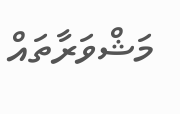މަޝްވަރާތައް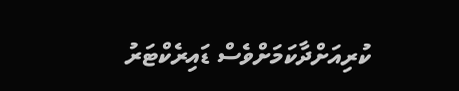ކުރިއަށްދާކަމަށްވެސް ޑައިރެކްޓަރު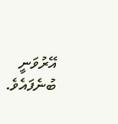އޭރުވަނީ ބުނެފައެވެ.